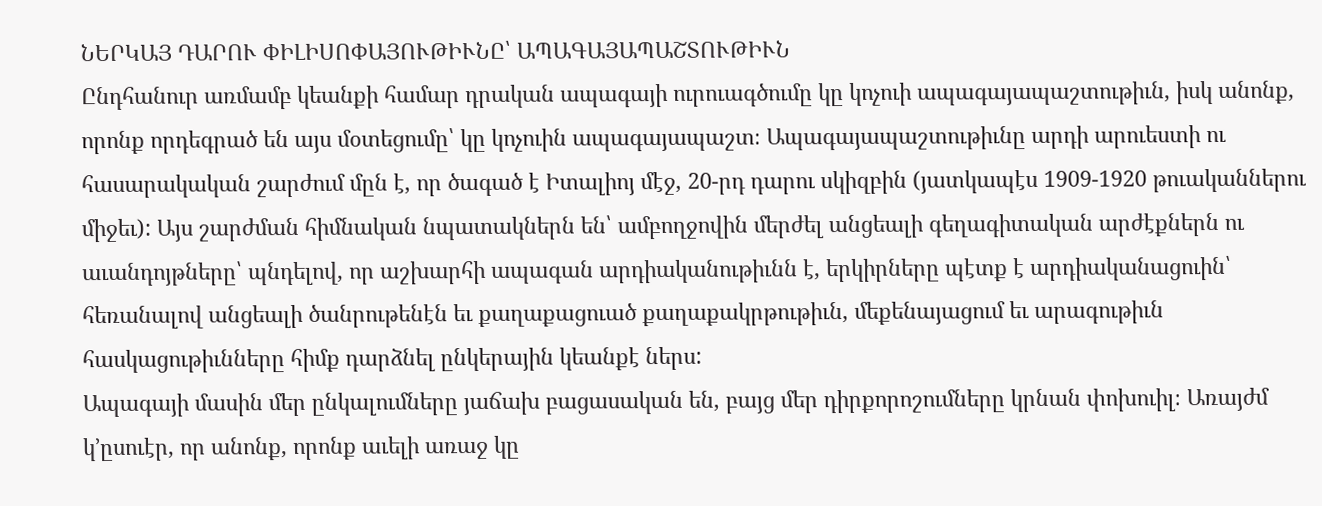ՆԵՐԿԱՅ ԴԱՐՈՒ ՓԻԼԻՍՈՓԱՅՈՒԹԻՒՆԸ՝ ԱՊԱԳԱՅԱՊԱՇՏՈՒԹԻՒՆ
Ընդհանուր առմամբ կեանքի համար դրական ապագայի ուրուագծումը կը կոչուի ապագայապաշտութիւն, իսկ անոնք, որոնք որդեգրած են այս մօտեցումը՝ կը կոչուին ապագայապաշտ։ Ապագայապաշտութիւնը արդի արուեստի ու հասարակական շարժում մըն է, որ ծագած է Իտալիոյ մէջ, 20-րդ դարու սկիզբին (յատկապէս 1909-1920 թուականներու միջեւ): Այս շարժման հիմնական նպատակներն են՝ ամբողջովին մերժել անցեալի գեղագիտական արժէքներն ու աւանդոյթները՝ պնդելով, որ աշխարհի ապագան արդիականութիւնն է, երկիրները պէտք է արդիականացուին՝ հեռանալով անցեալի ծանրութենէն եւ քաղաքացուած քաղաքակրթութիւն, մեքենայացում եւ արագութիւն հասկացութիւնները հիմք դարձնել ընկերային կեանքէ ներս:
Ապագայի մասին մեր ընկալումները յաճախ բացասական են, բայց մեր դիրքորոշումները կրնան փոխուիլ։ Առայժմ կ՚ըսուէր, որ անոնք, որոնք աւելի առաջ կը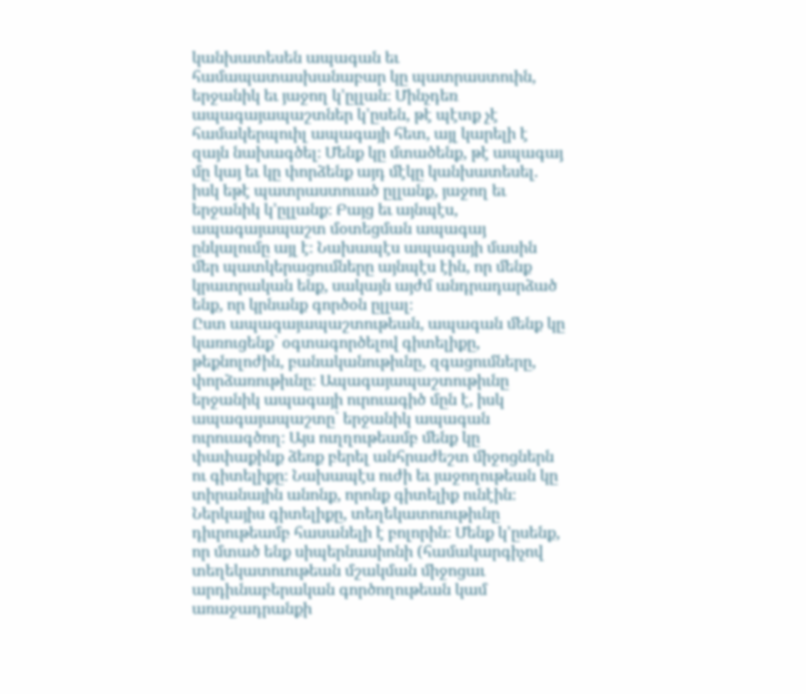կանխատեսեն ապագան եւ համապատասխանաբար կը պատրաստուին, երջանիկ եւ յաջող կ՚ըլլան։ Մինչդեռ ապագայապաշտներ կ՚ըսեն, թէ պէտք չէ համակերպուիլ ապագայի հետ, այլ կարելի է զայն նախագծել։ Մենք կը մտածենք, թէ ապագայ մը կայ եւ կը փորձենք այդ մէկը կանխատեսել. իսկ եթէ պատրաստուած ըլլանք, յաջող եւ երջանիկ կ՚ըլլանք։ Բայց եւ այնպէս, ապագայապաշտ մօտեցման ապագայ ընկալումը այլ է։ Նախապէս ապագայի մասին մեր պատկերացումները այնպէս էին, որ մենք կրաւորական ենք, սակայն այժմ անդրադարձած ենք, որ կրնանք գործօն ըլլալ։
Ըստ ապագայապաշտութեան, ապագան մենք կը կառուցենք՝ օգտագործելով գիտելիքը, թեքնոլոժին, բանականութիւնը, զգացումները, փորձառութիւնը։ Ապագայապաշտութիւնը երջանիկ ապագայի ուրուագիծ մըն է, իսկ ապագայապաշտը՝ երջանիկ ապագան ուրուագծող։ Այս ուղղութեամբ մենք կը փափաքինք ձեռք բերել անհրաժեշտ միջոցներն ու գիտելիքը։ Նախապէս ուժի եւ յաջողութեան կը տիրանային անոնք, որոնք գիտելիք ունէին։ Ներկայիս գիտելիքը, տեղեկատուութիւնը դիւրութեամբ հասանելի է բոլորին։ Մենք կ՚ըսենք, որ մտած ենք սիպերնասիոնի (համակարգիչով տեղեկատուութեան մշակման միջոցաւ արդիւնաբերական գործողութեան կամ առաջադրանքի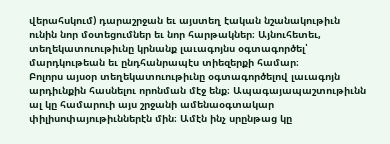վերահսկում) դարաշրջան եւ այստեղ էական նշանակութիւն ունին նոր մօտեցումներ եւ նոր հարթակներ։ Այնուհետեւ, տեղեկատուութիւնը կրնանք լաւագոյնս օգտագործել՝ մարդկութեան եւ ընդհանրապէս տիեզերքի համար։
Բոլորս այսօր տեղեկատուութիւնը օգտագործելով լաւագոյն արդիւնքին հասնելու որոնման մէջ ենք։ Ապագայապաշտութիւնն ալ կը համարուի այս շրջանի ամենաօգտակար փիլիսոփայութիւններէն մին։ Ամէն ինչ սրընթաց կը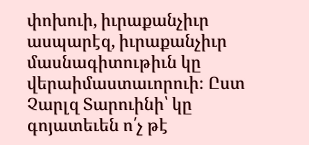փոխուի, իւրաքանչիւր ասպարէզ, իւրաքանչիւր մասնագիտութիւն կը վերաիմաստաւորուի։ Ըստ Չարլզ Տարուինի՝ կը գոյատեւեն ո՛չ թէ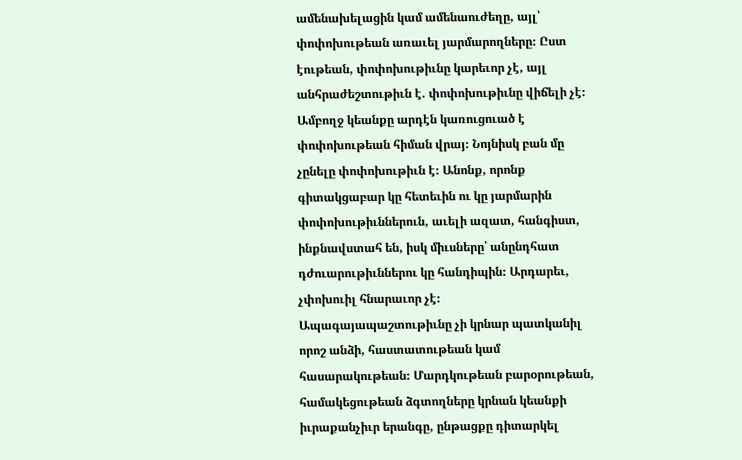ամենախելացին կամ ամենաուժեղը, այլ՝ փոփոխութեան առաւել յարմարողները։ Ըստ էութեան, փոփոխութիւնը կարեւոր չէ, այլ անհրաժեշտութիւն է. փոփոխութիւնը վիճելի չէ։ Ամբողջ կեանքը արդէն կառուցուած է փոփոխութեան հիման վրայ։ Նոյնիսկ բան մը չընելը փոփոխութիւն է։ Անոնք, որոնք գիտակցաբար կը հետեւին ու կը յարմարին փոփոխութիւններուն, աւելի ազատ, հանգիստ, ինքնավստահ են, իսկ միւսները՝ անընդհատ դժուարութիւններու կը հանդիպին։ Արդարեւ, չփոխուիլ հնարաւոր չէ։
Ապագայապաշտութիւնը չի կրնար պատկանիլ որոշ անձի, հաստատութեան կամ հասարակութեան։ Մարդկութեան բարօրութեան, համակեցութեան ձգտողները կրնան կեանքի իւրաքանչիւր երանգը, ընթացքը դիտարկել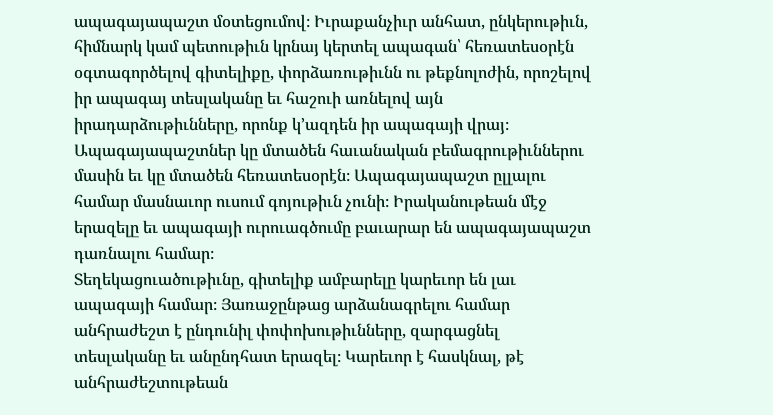ապագայապաշտ մօտեցումով։ Իւրաքանչիւր անհատ, ընկերութիւն, հիմնարկ կամ պետութիւն կրնայ կերտել ապագան՝ հեռատեսօրէն օգտագործելով գիտելիքը, փորձառութիւնն ու թեքնոլոժին, որոշելով իր ապագայ տեսլականը եւ հաշուի առնելով այն իրադարձութիւնները, որոնք կ՚ազդեն իր ապագայի վրայ։
Ապագայապաշտներ կը մտածեն հաւանական բեմագրութիւններու մասին եւ կը մտածեն հեռատեսօրէն։ Ապագայապաշտ ըլլալու համար մասնաւոր ուսում գոյութիւն չունի։ Իրականութեան մէջ երազելը եւ ապագայի ուրուագծումը բաւարար են ապագայապաշտ դառնալու համար։
Տեղեկացուածութիւնը, գիտելիք ամբարելը կարեւոր են լաւ ապագայի համար։ Յառաջընթաց արձանագրելու համար անհրաժեշտ է ընդունիլ փոփոխութիւնները, զարգացնել տեսլականը եւ անընդհատ երազել։ Կարեւոր է հասկնալ, թէ անհրաժեշտութեան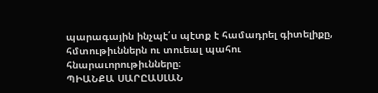պարագային ինչպէ՛ս պէտք է համադրել գիտելիքը, հմտութիւններն ու տուեալ պահու հնարաւորութիւնները։
ՊԻԱՆՔԱ ՍԱՐԸԱՍԼԱՆ